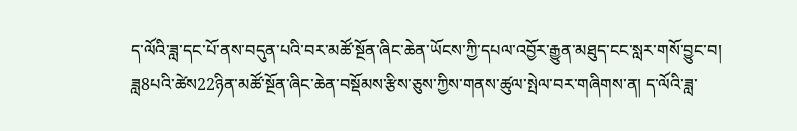ད་ལོའི་ཟླ་དང་པོ་ནས་བདུན་པའི་བར་མཚོ་སྔོན་ཞིང་ཆེན་ཡོངས་ཀྱི་དཔལ་འབྱོར་རྒྱུན་མཐུད་ངང་སླར་གསོ་བྱུང་བ།
ཟླ8པའི་ཚེས22ཉིན་མཚོ་སྔོན་ཞིང་ཆེན་བསྡོམས་རྩིས་ཅུས་ཀྱིས་གནས་ཚུལ་སྤེལ་བར་གཞིགས་ན། ད་ལོའི་ཟླ་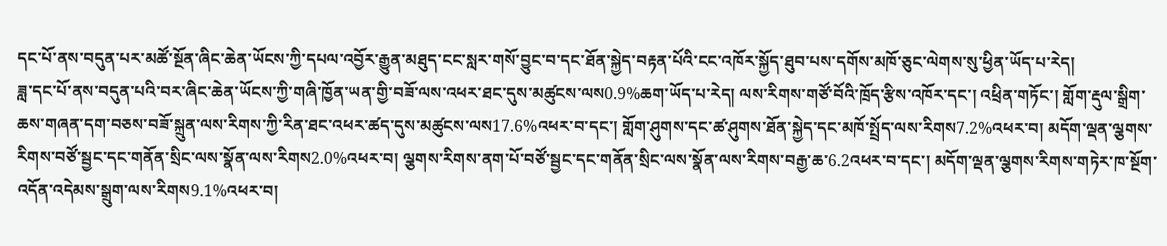དང་པོ་ནས་བདུན་པར་མཚོ་སྔོན་ཞིང་ཆེན་ཡོངས་ཀྱི་དཔལ་འབྱོར་རྒྱུན་མཐུད་ངང་སླར་གསོ་བྱུང་བ་དང་ཐོན་སྐྱེད་བརྟན་པོའི་ངང་འཁོར་སྐྱོད་ཐུབ་པས་དགོས་མཁོ་ཅུང་ལེགས་སུ་ཕྱིན་ཡོད་པ་རེད།
ཟླ་དང་པོ་ནས་བདུན་པའི་བར་ཞིང་ཆེན་ཡོངས་ཀྱི་གཞི་ཁྱོན་ཡན་གྱི་བཟོ་ལས་འཕར་ཐང་དུས་མཚུངས་ལས0.9%ཆག་ཡོད་པ་རེད། ལས་རིགས་གཙོ་བོའི་ཁྲོད་རྩིས་འཁོར་དང་། འཕྲིན་གཏོང་། གློག་རྡུལ་སྒྲིག་ཆས་གཞན་དག་བཅས་བཟོ་སྐྲུན་ལས་རིགས་ཀྱི་རིན་ཐང་འཕར་ཚད་དུས་མཚུངས་ལས17.6%འཕར་བ་དང་། གློག་ཤུགས་དང་ཚ་ཤུགས་ཐོན་སྐྱེད་དང་མཁོ་སྤྲོད་ལས་རིགས7.2%འཕར་བ། མདོག་ལྡན་ལྕགས་རིགས་བཙོ་སྦྱང་དང་གནོན་སྲིང་ལས་སྣོན་ལས་རིགས2.0%འཕར་བ། ལྕགས་རིགས་ནག་པོ་བཙོ་སྦྱང་དང་གནོན་སྲིང་ལས་སྣོན་ལས་རིགས་བརྒྱ་ཆ་6.2འཕར་བ་དང་། མདོག་ལྡན་ལྕགས་རིགས་གཏེར་ཁ་སྔོག་འདོན་འདེམས་སྒྲུག་ལས་རིགས9.1%འཕར་བ།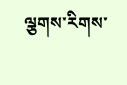ལྕགས་རིགས་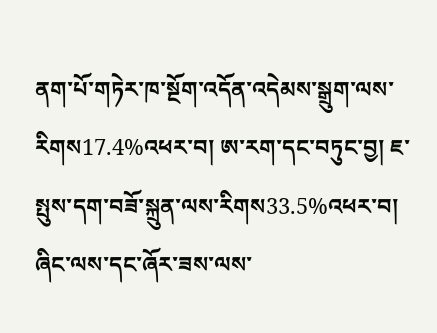ནག་པོ་གཏེར་ཁ་སྔོག་འདོན་འདེམས་སྒྲུག་ལས་རིགས17.4%འཕར་བ། ཨ་རག་དང་བཏུང་བྱ། ཇ་སྤུས་དག་བཟོ་སྐྲུན་ལས་རིགས33.5%འཕར་བ། ཞིང་ལས་དང་ཞོར་ཟས་ལས་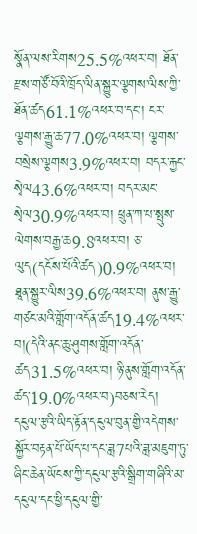སྣོན་ལས་རིགས25.5%འཕར་བ། ཐོན་རྫས་གཙོ་བོའི་ཁྲོད་ལིན་སྐྱུར་ལྕགས་ལིས་ཀྱི་ཐོན་ཚད61.1%འཕར་བ་དང་། ངར་ལྕགས་རྒྱུ་ཆ77.0%འཕར་བ། ལྕགས་བསྲེས་ལྕགས3.9%འཕར་བ། བདར་རྐྱང་སྭེལ43.6%འཕར་བ། བདར་མང་སྭེལ30.9%འཕར་བ། ཕྲུན་ཀ་པ་སྤུས་ལེགས་བརྒྱ་ཆ9.8འཕར་བ། ཅ་ལུད(དངོས་པོའི་ཚད)0.9%འཕར་བ། ཐཱན་སྐྱུར་ལིས39.6%འཕར་བ། ནུས་རྒྱུ་གཙང་མའི་གློག་འདོན་ཚད19.4%འཕར་བ།(དེའི་ནང་ཆུ་ཤུགས་གློག་འདོན་ཚད31.5%འཕར་བ། ཉི་ནུས་གློག་འདོན་ཚད་19.0%འཕར་བ)བཅས་རེད།
དངུལ་རྩའི་ཡིད་རྟོན་དངུལ་བུན་གྱི་འདེགས་སྐྱོར་བརྟན་པོ་ཡོད་པ་དང་ཟླ7པའི་ཟླ་མཇུག་ཏུ་ཞིང་ཆེན་ཡོངས་ཀྱི་དངུལ་རྩའི་སྒྲིག་གཞིའི་མ་དངུལ་དང་ཕྱི་དངུལ་གྱི་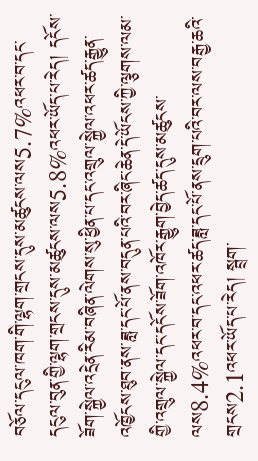བཅོལ་དངུལ་ཁག་གི་ལྷག་གྲངས་དུས་མཚུངས་ལས5.7%འཕར་བ་དང་དངུལ་བུན་གྱི་ལྷག་གྲངས་དུས་མཚུངས་ལས5.8%འཕར་ཡོད་པ་རེད། དངོས་ཟོག་སྐྱེལ་འདྲེན་རིམ་བཞིན་ལེགས་སུ་ཕྱིན་པ་དང་འགྲུལ་སྐྱེལ་འཕར་ཚད་རྒྱུན་འཁྱོངས་ཐུབ་ནས་ཟླ་དང་པོ་ནས་བདུན་པའི་བར་ཞིང་ཆེན་དེ་ཡོངས་ཀྱི་ལྕགས་ལམ་གྱི་འགྲུལ་སྐྱེལ་དང་དངོས་ཟོག་འཁོར་རྒྱུག་བྱེད་ཚད་དུས་མཚུངས་ལས8.4%འཕར་བ་དང་འཕར་ཚད་ཟླ་དང་པོ་ནས་དྲུག་པའི་བར་ལས་བརྒྱ་ཆའི་གྲངས2.1འཕར་ཡོད་པ་རེད། སྦྲག་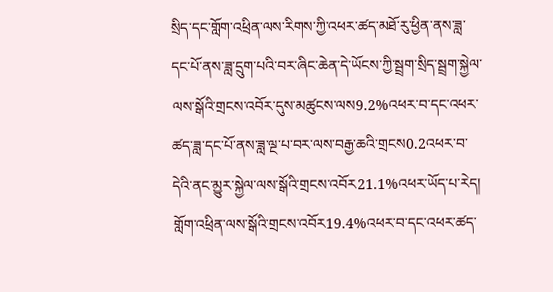སྲིད་དང་གློག་འཕྲིན་ལས་རིགས་ཀྱི་འཕར་ཚད་མཐོ་རུ་ཕྱིན་ནས་ཟླ་དང་པོ་ནས་ཟླ་དྲུག་པའི་བར་ཞིང་ཆེན་དེ་ཡོངས་ཀྱི་སྦྲག་སྲིད་སྦྲག་སྐྱེལ་ལས་སྒོའི་གྲངས་འབོར་དུས་མཚུངས་ལས9.2%འཕར་བ་དང་འཕར་ཚད་ཟླ་དང་པོ་ནས་ཟླ་ལྔ་པ་བར་ལས་བརྒྱ་ཆའི་གྲངས0.2འཕར་བ་དེའི་ནང་མྱུར་སྐྱེལ་ལས་སྒོའི་གྲངས་འབོར21.1%འཕར་ཡོད་པ་རེད། གློག་འཕྲིན་ལས་སྒོའི་གྲངས་འབོར19.4%འཕར་བ་དང་འཕར་ཚད་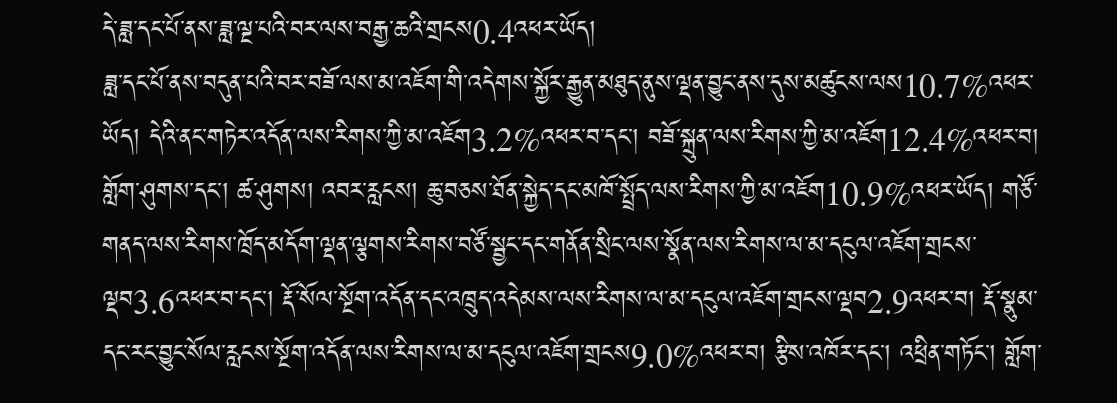དེ་ཟླ་དང་པོ་ནས་ཟླ་ལྔ་པའི་བར་ལས་བརྒྱ་ཆའི་གྲངས0.4འཕར་ཡོད།
ཟླ་དང་པོ་ནས་བདུན་པའི་བར་བཟོ་ལས་མ་འཇོག་གི་འདེགས་སྐྱོར་རྒྱུན་མཐུད་ནུས་ལྡན་བྱུང་ནས་དུས་མཚུངས་ལས10.7%འཕར་ཡོད། དེའི་ནང་གཏེར་འདོན་ལས་རིགས་ཀྱི་མ་འཇོག3.2%འཕར་བ་དང་། བཟོ་སྐྲུན་ལས་རིགས་ཀྱི་མ་འཇོག12.4%འཕར་བ། གློག་ཤུགས་དང་། ཚ་ཤུགས། འབར་རླངས། ཆུ་བཅས་ཐོན་སྐྱེད་དང་མཁོ་སྤྲོད་ལས་རིགས་ཀྱི་མ་འཇོག10.9%འཕར་ཡོད། གཙོ་གནད་ལས་རིགས་ཁྲོད་མདོག་ལྡན་ལྕགས་རིགས་བཙོ་སྦྱང་དང་གནོན་སྲིང་ལས་སྣོན་ལས་རིགས་ལ་མ་དངུལ་འཇོག་གྲངས་ལྡབ3.6འཕར་བ་དང་། རྡོ་སོལ་སྔོག་འདོན་དང་འཁྲུད་འདེམས་ལས་རིགས་ལ་མ་དངུལ་འཇོག་གྲངས་ལྡབ2.9འཕར་བ། རྡོ་སྣུམ་དང་རང་བྱུང་སོལ་རླངས་སྔོག་འདོན་ལས་རིགས་ལ་མ་དངུལ་འཇོག་གྲངས9.0%འཕར་བ། རྩིས་འཁོར་དང་། འཕྲིན་གཏོང་། གློག་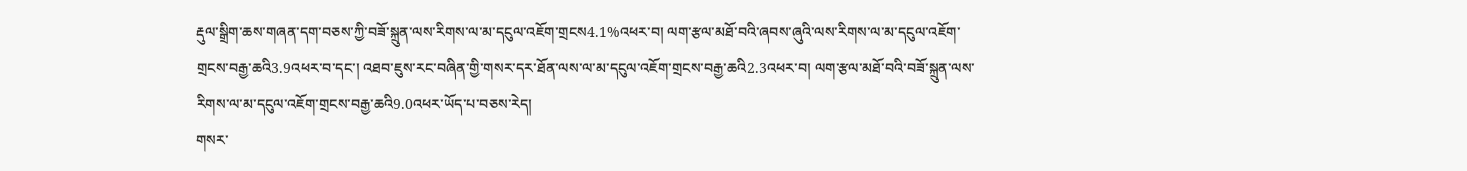རྡུལ་སྒྲིག་ཆས་གཞན་དག་བཅས་ཀྱི་བཟོ་སྐྲུན་ལས་རིགས་ལ་མ་དངུལ་འཇོག་གྲངས4.1%འཕར་བ། ལག་རྩལ་མཐོ་བའི་ཞབས་ཞུའི་ལས་རིགས་ལ་མ་དངུལ་འཇོག་གྲངས་བརྒྱ་ཆའི3.9འཕར་བ་དང་། འཐབ་ཇུས་རང་བཞིན་གྱི་གསར་དར་ཐོན་ལས་ལ་མ་དངུལ་འཇོག་གྲངས་བརྒྱ་ཆའི2.3འཕར་བ། ལག་རྩལ་མཐོ་བའི་བཟོ་སྐྲུན་ལས་རིགས་ལ་མ་དངུལ་འཇོག་གྲངས་བརྒྱ་ཆའི9.0འཕར་ཡོད་པ་བཅས་རེད།
གསར་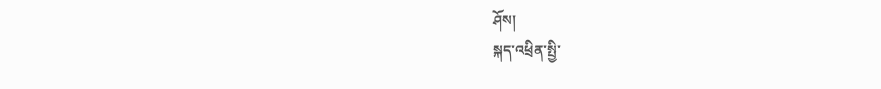ཤོས།
སྐད་འཕྲིན་སྤྱི་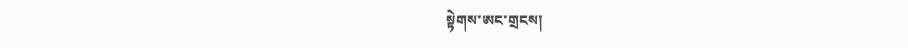སྟེགས་ཨང་གྲངས།